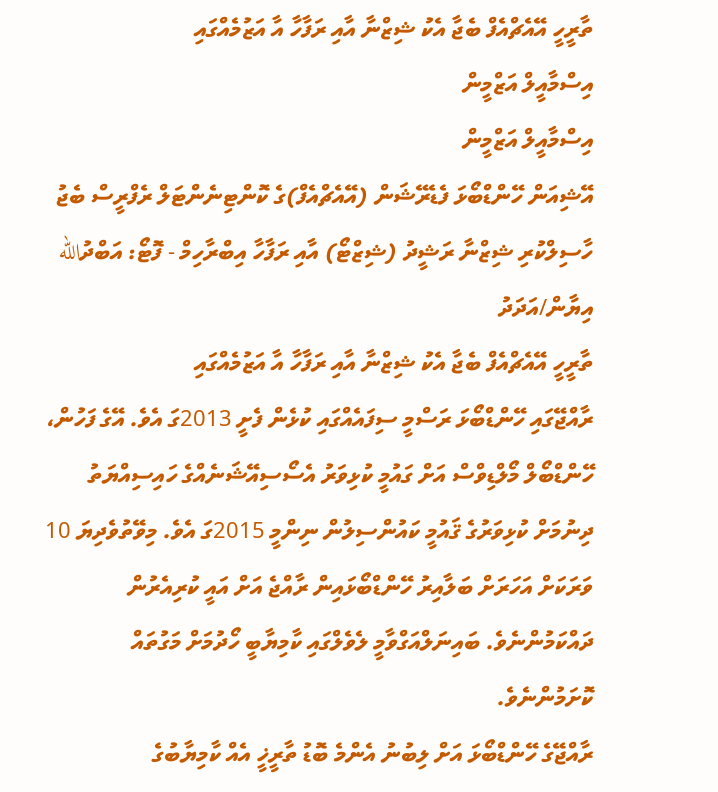ތާރީހީ އޭއެޗްއެފް ބެޖާ އެކު ޝިޒްނާ އާއި ރަފާހާ އާ އަޒުމެއްގައި
އިސްމާއީލް އަޒްމީން
އިސްމާއީލް އަޒްމީން
އޭޝިއަން ހޭންޑްބޯޅަ ފެޑެރޭޝަން (އޭއެޗްއެފް)ގެ ކޮންޓިނެންޓަލް ރެފްރީސް ބެޖު ހާސިލްކުރި ޝިޒްނާ ރަޝީދު (ޝިޒްޓޯ) އާއި ރަފާހާ އިބްރާހިމް - ފޮޓޯ: އަބްދުالله އިޔާން/އަދަދު
ތާރީހީ އޭއެޗްއެފް ބެޖާ އެކު ޝިޒްނާ އާއި ރަފާހާ އާ އަޒުމެއްގައި
ރާއްޖޭގައި ހޭންޑްބޯޅަ ރަސްމީ ސިފައެއްގައި ކުޅެން ފެށީ 2013ގަ އެވެ. އޭގެ ފަހުން، ހޭންޑްބޯލް މޯލްޑިވްސް އަށް ގައުމީ ކުޅިވަރު އެސޯސިއޭޝަނެއްގެ ހައިސިއްޔަތު ދިނުމަށް ކުޅިވަރުގެ ޤައުމީ ކައުންސިލުން ނިންމީ 2015ގަ އެވެ. މިވޭތުވެދިޔަ 10 ވަރަކަށް އަހަރަށް ބަލާއިރު ހޭންޑްބޯޅައިން ރާއްޖެ އަށް އައީ ކުރިއެރުން ދައްކަމުންނެވެ. ބައިނަލްއަގްވާމީ ލެވެލްގައި ކާމިޔާބީ ހޯދުމަށް މަގުތައް ކޮށަމުންނެވެ.
ރާއްޖޭގެ ހޭންޑްބޯޅަ އަށް ލިބުނު އެންމެ ބޮޑު ތާރީޚީ އެއް ކާމިޔާބުގެ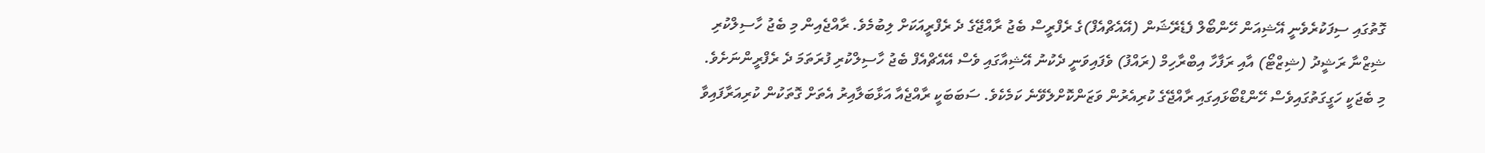ގޮތުގައި ސިފަކުރެވެނީ އޭޝިއަން ހޭންބޯލް ފެޑެރޭޝަން (އޭއެޗްއެފް)ގެ ރެފްރީސް ބެޖު ރާއްޖޭގެ ދެ ރެފްރީއަކަށް ލިބުމެވެ. ރާއްޖެއިން މި ބެޖު ހާސިލްކުރި ޝިޒްނާ ރަޝީދު (ޝިޒްޓޯ) އާއި ރަފާހާ އިބްރާހިމް (ރައްފު) ވެފައިވަނީ ދެކުނު އޭޝިއާގައި ވެސް އޭއެޗްއެފް ބެޖު ހާސިލްކުރި ފުރަތަމަ ދެ ރެފްރީންނަށެވެ.
މި ބެޖަކީ ހަގީގަތުގައިވެސް ހޭންޑްބޯޅައިގައި ރާއްޖޭގެ ކުރިއެރުން ވަޒަންކޮށްލެވޭނެ ކަމެކެވެ. ސަބަބަކީ ރާއްޖެއާ އަޅާބަލާއިރު އެތަށް ގޮތަކުން ކުރިއަރާފައިވާ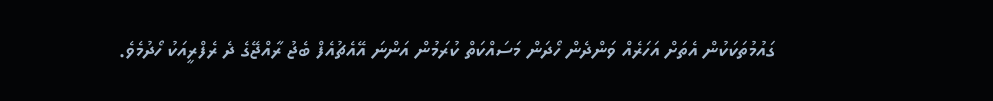ގައުމުތަކަކުން އެތަށް އަހަރެއް ވަންދެން ހޯދަން މަސައްކަތް ކުރަމުން އަންނަ އޭއެޗުއެފް ބެޖު ރާއްޖޭގެ ދެ ރެފްރީއަކު ހޯދުމެވެ.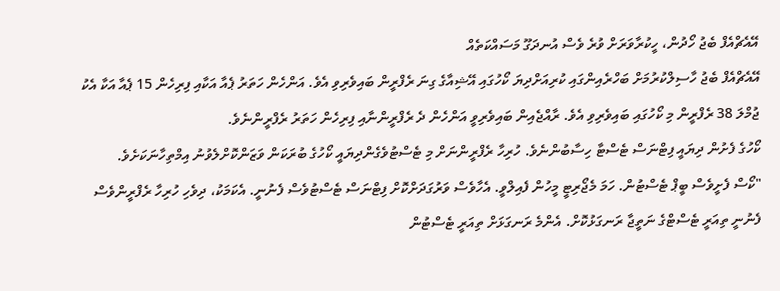އޭއެޗްއެފް ބެޖު ހޯދުން، ހީކުރާވަރަށް ވުރެ ވެސް އުނދަގޫ މަސައްކަތެއް
އޭއެޗްއެފް ބެޖު ހާސިލްކުރުމަށް ބަހްރެއިންގައި ކުރިއަށްދިޔަ ކޯހުގައި އޭޝިއާގެ ގިނަ ރެފްރީން ބައިވެރިވި އެވެ. އަންހެން ހަތަރު ޕެއާ އަކާއި ފިރިހެން 15 ޕެއާ އަކާ އެކު ޖުމްލަ 38 ރެފްރީން މި ކޯހުގައި ބައިވެރިވި އެވެ. ރާއްޖެއިން ބައިވެރިވީ އަންހެން ދެ ރެފްރީންނާއި ފިރިހެން ހަތަރު ރެފްރީންނެވެ.
ކޯހުގެ ފެށުން ދިޔައީ ފިޓްނަސް ޓެސްޓާ ހިސާބުންނެވެ. ހުރިހާ ރެފްރީންނަށް މި ޓެސްޓުވެގެންދިޔައީ ކޯހުގެ ބުރަކަން ވަޒަންކޮށްލެވުނު އިމްތިހާނަކަށެވެ.
"ކޯސް ފެށީވެސް ބީޕް ޓެސްޓުން. ހަމަ މެޖޯރިޓީ މީހުން ފެއިލްވީ. އެހާވެސް ވަރުގަދަށްކޮށް ފިޓްނަސް ޓެސްޓުވެސް ފެނުނީ. އެކަމަކު، ދިވެހި ހުރިހާ ރެފްރީންވެސް ފެނުނީ ތިއަރީ ޓެސްޓްގެ ނަތީޖާ ރަނގަޅުކޮށް. އެންމެ ރަނގަޅަށް ތިއަރީ ޓެސްޓުން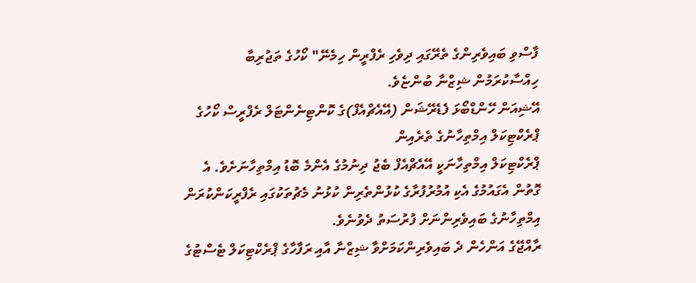ފާސްވި ބައިވެރިންގެ ތެރޭގައި ދިވެހި ރެފްރީން ހިމެނޭ" ކޯހުގެ ތަޖުރިބާ ހިއްސާކުރަމުން ޝިޒްނާ ބުންޏެވެ.
އޭޝިއަން ހޭންޑްބޯޅަ ފެޑެރޭޝަން (އޭއެޗްއެފް)ގެ ކޮންޓިނެންޓަލް ރެފްރީސް ކޯހުގެ ޕްރެކްޓިކަލް އިމްތިހާނުގެ ތެރެއިން
ޕްރެކްޓިކަލް އިމްތިހާނަކީ އޭއެޗްއެފް ބެޖު ދިނުމުގެ އެންމެ ބޮޑު އިމްތިހާނަށެވެ. އެ ގޮތުން އެގައުމުގެ އެކި އުމުރުފުރާގެ ކުޅުންތެރިން ކުޅުނު މެޗުތަކުގައި ރެފްރީކަންކުރަން އިމްތިހާނުގެ ބައިވެރިންނަށް ފުރުސަތު ދެވުނެވެ.
ރާއްޖޭގެ އަންހެން ދެ ބައިވެރިންކަމަށްވާ ޝިޒްނާ އާއި ރަފާހާގެ ޕްރެކްޓިކަލް ޓެސްޓުގެ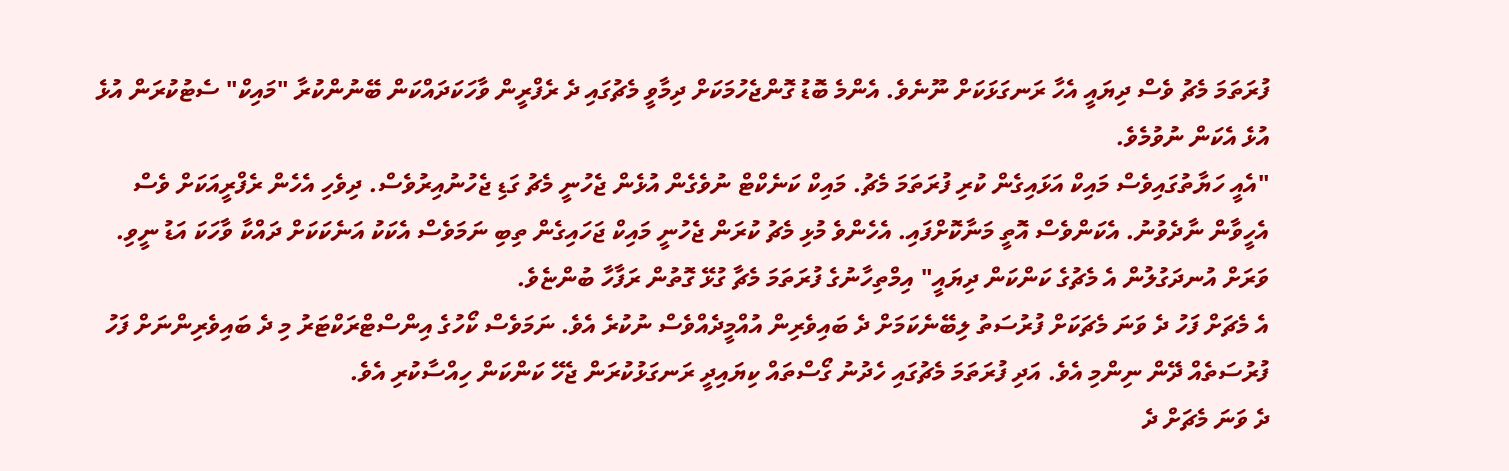ފުރަތަމަ މެޗު ވެސް ދިޔައީ އެހާ ރަނގަޅަކަށް ނޫނެވެ. އެންމެ ބޮޑު ގޮންޖެހުމަކަށް ދިމާވީ މެޗުގައި ދެ ރެފްރީން ވާހަކަދައްކަން ބޭނުންކުރާ "މައިކް" ސެޓުކުރަން އުޅެ އުޅެ އެކަން ނުވުމެވެ.
"އެއީ ހަޔާތުގައިވެސް މައިކް އަޅައިގެން ކުރި ފުރަތަމަ މެޗު. މައިކް ކަނެކްޓް ނުވެގެން އުޅެން ޖެހުނީ މެޗު ގަޑި ޖެހުނުއިރުވެސް. ދިވެހި އެހެން ރެފްރީއަކަށް ވެސް އެހީވާން ނާދެވުނު. އެކަންވެސް އޮތީ މަނާކޮށްފައި. އެހެންވެ މުޅި މެޗު ކުރަން ޖެހުނީ މައިކް ޖަހައިގެން ތިބި ނަމަވެސް އެކަކު އަނެކަކަށް ދައްކާ ވާހަކަ އަޑު ނީވި. ވަރަށް އުނދަގުލުން އެ މެޗުގެ ކަންކަން ދިޔައީ" އިމްތިހާނުގެ ފުރަތަމަ މެޗާ ގުޅޭ ގޮތުން ރަފާހާ ބުންޏެވެ.
އެ މެޗަށް ފަހު ދެ ވަނަ މެޗަކަށް ފުރުސަތު ލިބޭނެކަމަށް ދެ ބައިވެރިން އުއްމީދެއްވެސް ނުކުރެ އެވެ. ނަމަވެސް ކޯހުގެ އިންސްޓްރަކްޓަރު މި ދެ ބައިވެރިންނަށް ފަހު ފުރުސަތެއް ދޭން ނިންމި އެވެ. އަދި ފުރަތަމަ މެޗުގައި ހެދުނު ގޯސްތައް ކިޔައިދީ ރަނގަޅުކުރަން ޖެހޭ ކަންކަން ހިއްސާކުރި އެވެ.
ދެ ވަނަ މެޗަށް ދެ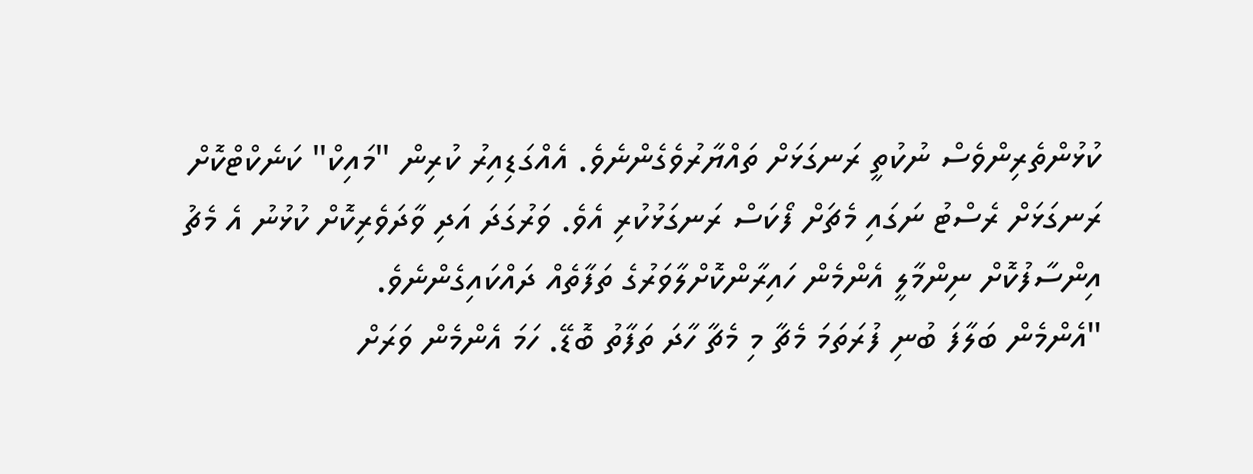ކުޅުންތެރިންވެސް ނުކުތީ ރަނގަޅަށް ތައްޔާރުވެގެންނެވެ. އެއްގަޑިއިރު ކުރިން "މައިކް" ކަނެކްޓްކޮށް ރަނގަޅަށް ރެސްޓު ނަގައި މެޗަށް ފޯކަސް ރަނގަޅުކުރި އެވެ. ވަރުގަދަ އަދި ވާދަވެރިކޮށް ކުޅުނު އެ މެޗު އިންސާފުކޮށް ނިންމާލީ އެންމެން ހައިރާންކޮށްލާވަރުގެ ތަފާތެއް ދައްކައިގެންނެވެ.
"އެންމެން ބަލާފަ ބުނި ފުރަތަމަ މެޗާ މި މެޗާ ހާދަ ތަފާތު ބޮޑޭ. ހަމަ އެންމެން ވަރަށް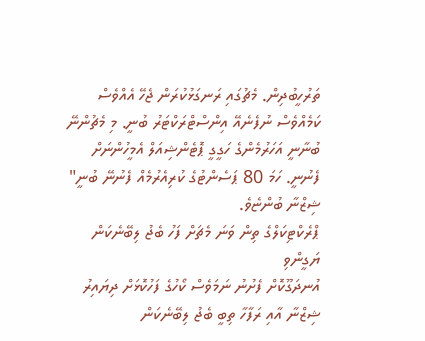ތަރުހީބުދިން. މެޗުގައި ރަނގަޅުކުރަން ޖެހޭ އެއްވެސް ކަމެއްވެސް ނުފެނެއޭ އިންސްޓްރަކްޓަރު ބުނީ. މި މެޗުންނޭ ބުނާނީ އަހަރުމެންގެ ހަގީގީ ޕޮޓެންޝިއަލް އެމީހުންނަށް ފެނުނީ. ހަމަ 80 ޕަސެންޓުގެ ކުރިއެރުމެއް ފެނުނޭ ބުނީ" ޝިޒްނާ ބުންޏެވެ.
ޕްރެކްޓިކަލްގެ ތިން ވަނަ މެޗަށް ފަހު ބެޖު ލިބޭނެކަން ޔަގީންވި
އުނދަގޫކޮށް ފެށުނު ނަމަވެސް ކޯހުގެ ފަހުކޮޅަށް ދިޔައިރު ޝިޒްނާ އާއި ރަފާހާ ތިބީ ބެޖު ލިބޭނެކަން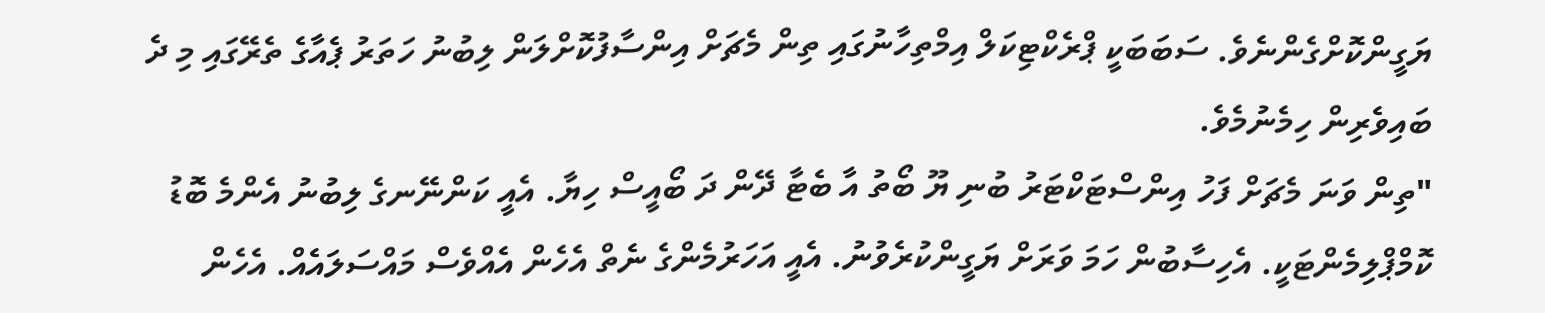ޔަގީންކޮށްގެންނެވެ. ސަބަބަކީ ޕްރެކްޓިކަލް އިމްތިހާނުގައި ތިން މެޗަށް އިންސާފުކޮށްލަން ލިބުނު ހަތަރު ޕެއާގެ ތެރޭގައި މި ދެ ބައިވެރިން ހިމެނުމެވެ.
"ތިން ވަނަ މެޗަށް ފަހު އިންސްޓަކްޓަރު ބުނި ޔޫ ބޯތު އާ ބެޓާ ދޭން ދަ ބޯއީސް ހިޔާ. އެއީ ކަންނޭނގެ ލިބުނު އެންމެ ބޮޑު ކޮމްޕްލިމެންޓަކީ. އެހިސާބުން ހަމަ ވަރަށް ޔަގީންކުރެވުނު. އެއީ އަހަރުމެންގެ ނެތް އެހެން އެއްވެސް މައްސަލައެއް. އެހެން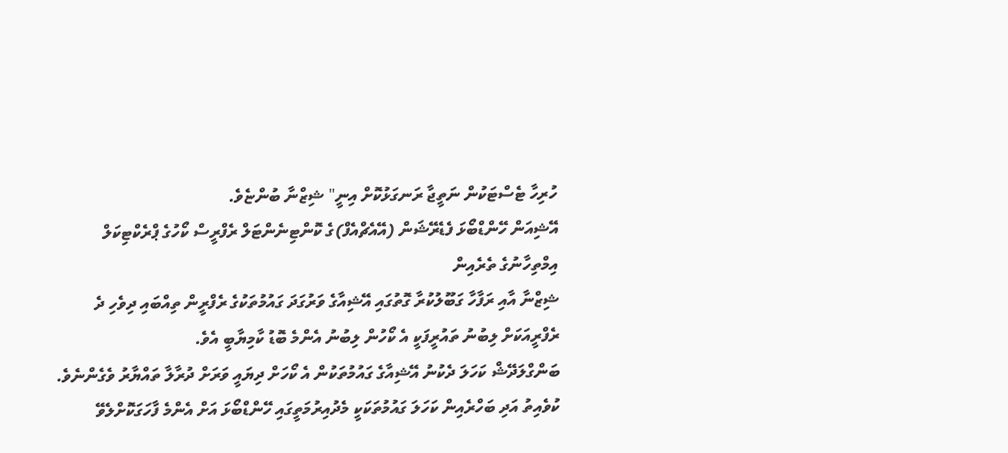ހުރިހާ ޓެސްޓަކުން ނަތީޖާ ރަނގަޅުކޮށް އިނީ" ޝިޒްނާ ބުންޏެވެ.
އޭޝިއަން ހޭންޑްބޯޅަ ފެޑެރޭޝަން (އޭއެޗްއެފް)ގެ ކޮންޓިނެންޓަލް ރެފްރީސް ކޯހުގެ ޕްރެކްޓިކަލް އިމްތިހާނުގެ ތެރެއިން
ޝިޒްނާ އާއި ރަފާހާ ގަބޫލުކުރާ ގޮތުގައި އޭޝިއާގެ ވަރުގަދަ ގައުމުތަކުގެ ރެފްރީން ތިއްބައި ދިވެހި ދެ ރެފްރީއަކަށް ލިބުނު ތައުރީފަކީ އެ ކޯހުން ލިބުނު އެންމެ ބޮޑު ކާމިޔާބީ އެވެ.
ބަންގްލަދޭޝް ކަހަލަ ދެކުނު އޭޝިއާގެ ގައުމުތަކުން އެ ކޯހަށް ދިޔައީ ވަރަށް ދުރާލާ ތައްޔާރު ވެގެންނެވެ. ކުވެއިތު އަދި ބަހްރެއިން ކަހަލަ ގައުމުތަކަކީ މެދުއިރުމަތީގައި ހޭންޑްބޯޅަ އަށް އެންމެ ފާހަގަކޮށްލެވޭ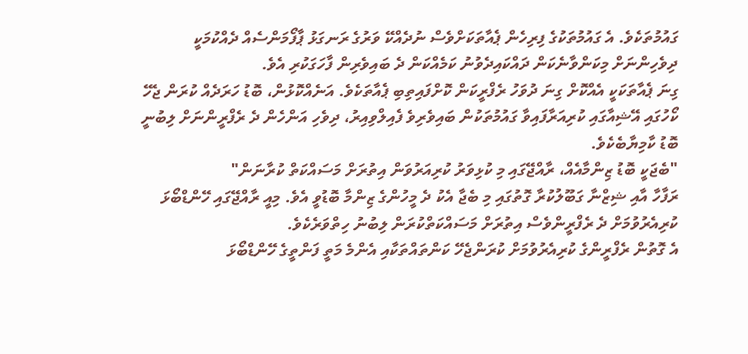ގައުމުތަކެވެ. އެ ގައުމުތަކުގެ ފިރިހެން ޕެއާތަކަށްވެސް ނުދެއްކޭ ވަރުގެ ރަނގަޅު ޕާފޯމަންސެއް ދެއްކުމަކީ ދިވެހިންނަށް މިކަންވާނެކަން ދައްކައިދެވުނު ކަމެއްކަން ދެ ބައިވެރިން ފާހަގަކުރި އެވެ.
ގިނަ ޕެއާތަކަކީ އެއްކޮށް ގިނަ ދުވަހު ރެފްރީކަން ކޮށްފައިތިބި ޕެއާތަކެވެ. އަނެއްކޮޅުން، ބޮޑު ހަރަދެއް ކުރަން ޖެހޭ ކޯހުގައި އޭޝިއާގައި ކުރިއަރާފައިވާ ގައުމުތަކުން ބައިވެރިވެ ފެއިލްވިއިރު، ދިވެހި އަންހެން ދެ ރެފްރީންނަށް ލިބުނީ ބޮޑު ކާމިޔާބެކެވެ.
"ބެޖަކީ ބޮޑު ޒިންމާއެއް، ރާއްޖޭގައި މި ކުޅިވަރު ކުރިއަރުވަން އިތުރަށް މަސައްކަތް ކުރާނަން"
ރަފާހާ އާއި ޝިޒްނާ ގަބޫލުކުރާ ގޮތުގައި މި ބެޖާ އެކު ދެ މީހުންގެ ޒިންމާ ބޮޑުވީ އެވެ. މިއީ ރާއްޖޭގައި ހޭންޑްބޯޅަ ކުރިއެރުވުމަށް ދެ ރެފްރީންވެސް އިތުރަށް މަސައްކަތްކުރަން ލިބުނު ހިތްވަރެކެވެ.
އެ ގޮތުން ރެފްރީންގެ ކުރިއެރުވުމަށް ކުރަންޖެހޭ ކަންތައްތަކާއި އެންމެ މަތީ ފަންތީގެ ހޭންޑްބޯޅަ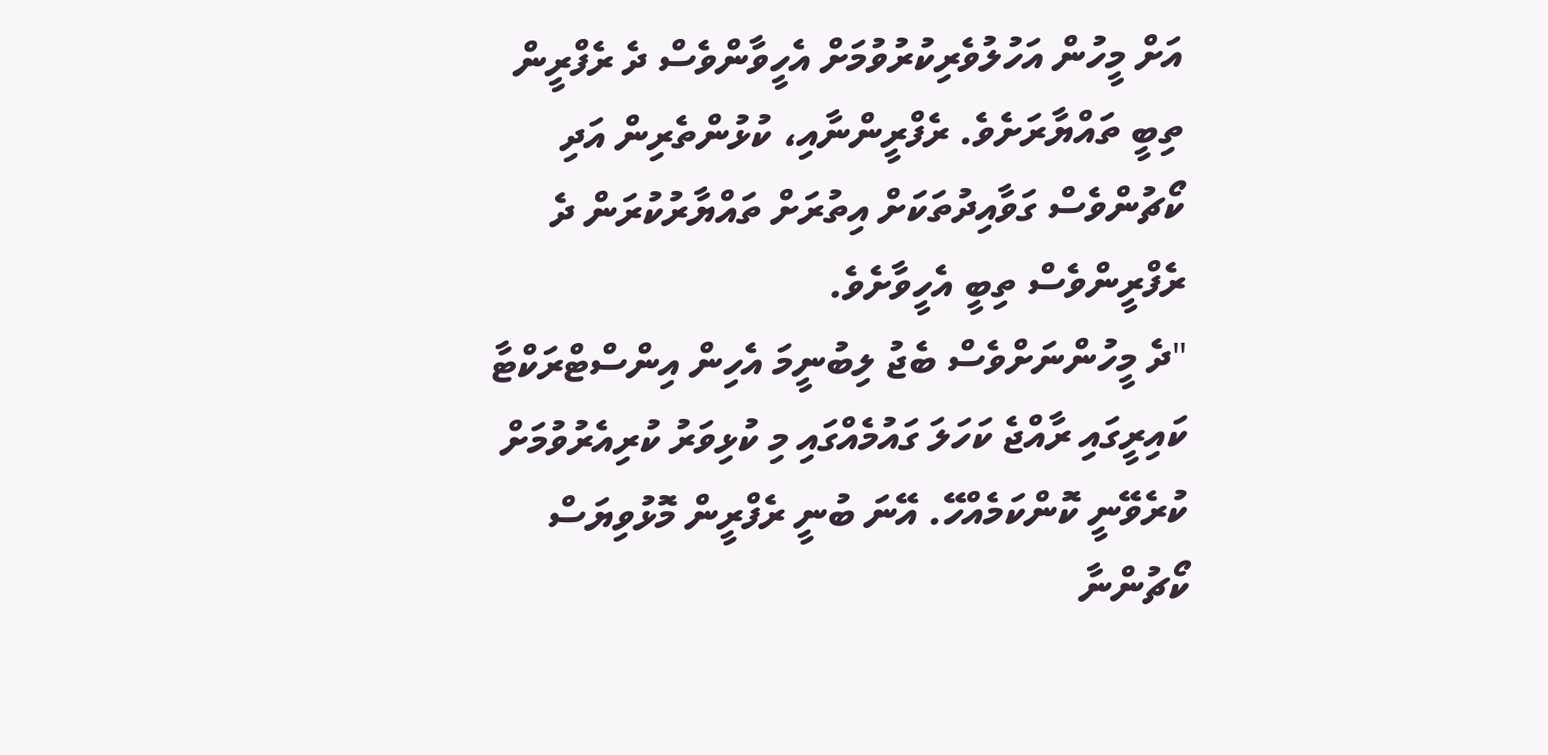އަށް މީހުން އަހުލުވެރިކުރުވުމަށް އެހީވާންވެސް ދެ ރެފްރީން ތިބީ ތައްޔާރަށެވެ. ރެފްރީންނާއި، ކުޅުންތެރިން އަދި ކޯޗުންވެސް ގަވާއިދުތަކަށް އިތުރަށް ތައްޔާރުކުރަން ދެ ރެފްރީންވެސް ތިބީ އެހީވާށެވެ.
"ދެ މީހުންނަށްވެސް ބެޖު ލިބުނީމަ އެހިން އިންސްޓްރަކްޓާ ކައިރީގައި ރާއްޖެ ކަހަލަ ގައުމެއްގައި މި ކުޅިވަރު ކުރިއެރުވުމަށް ކުރެވޭނީ ކޮންކަމެއްހޭ. އޭނަ ބުނީ ރެފްރީން މޮޅުވިޔަސް ކޯޗުންނާ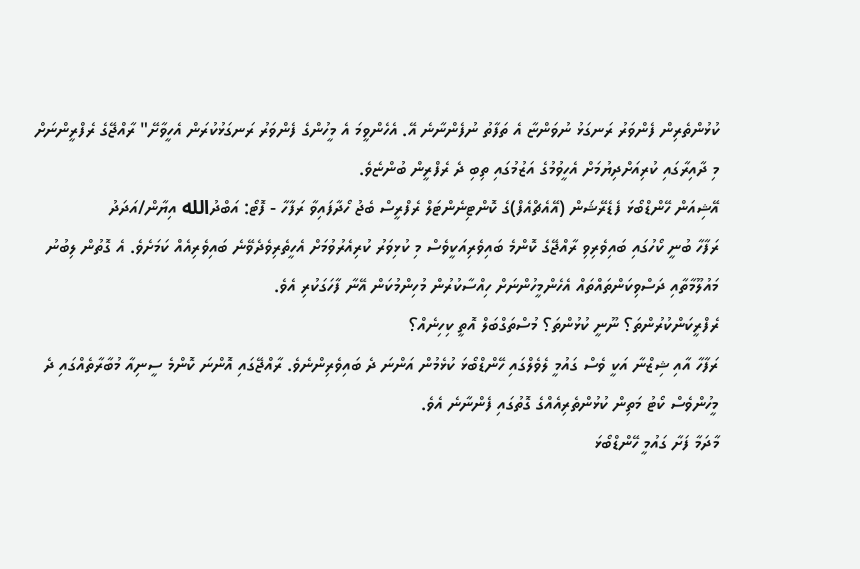ކުޅުންތެރިން ފެންވަރު ރަނގަޅު ނުވަންޏާ އެ ތަފާތު ނުފެންނާނެ އޭ. އެހެންވީމަ އެ މީހުންގެ ފެންވަރު ރަނގަޅުކުރަން އެހީވާށޭ" ރާއްޖޭގެ ރެފްރީންނަށް މި ދާއިރާގައި ކުރިއަށްދިޔުމަށް އެހީވުމުގެ އަޒުމުގައި ތިބި ދެ ރެފްރީން ބުންޏެވެ.
އޭޝިއަން ހޭންޑްބޯޅަ ފެޑެރޭޝަން (އޭއެޗްއެފް)ގެ ކޮންޓިނެންޓަލް ރެފްރީސް ބެޖު ހޯދާފައިވާ ރަފާހާ - ފޮޓޯ: އަބްދުالله އިޔާން/އަދަދު
ރަފާހާ ބުނީ ކޯހުގައި ބައިވެރިވި ރާއްޖޭގެ ކޮންމެ ބައިވެރިއަކީވެސް މި ކުޅިވަރު ކުރިއެރުވުމަށް އެހީތެރިވެދެވޭނެ ބައިވެރިއެއް ކަމަށެވެ. އެ ގޮތުން ލިބުނު މައުލޫމާތާއި ދަސްވިކަންތައްތައް އެހެންމީހުންނަށް ހިއްސާކުރުން މުހިންމުކަން އޭނާ ފާހަގަކުރި އެވެ.
ރެފްރީކަންކުރުންތަ؟ ނޫނީ ކުޅުންތަ؟ މުސްތަގްބަލް އޮތީ ކިހިނެއް؟
ރަފާހާ އާއި ޝިޒްނާ އަކީ ވެސް ގައުމީ ލެވެލްގައި ހޭންޑްބޯޅަ ކުޅެމުން އަންނަ ދެ ބައިވެރިންނެވެ. ރާއްޖޭގައި އޮންނަ ކޮންމެ ސީނިއާ މުބާރާތެއްގައި ދެ މީހުންވެސް ކޯޓު މަތިން ކުޅުންތެރިއެއްގެ ގޮތުގައި ފެންނާނެ އެވެ.
މާދަމާ ފަށާ ގައުމީ ހޭންޑްބޯޅަ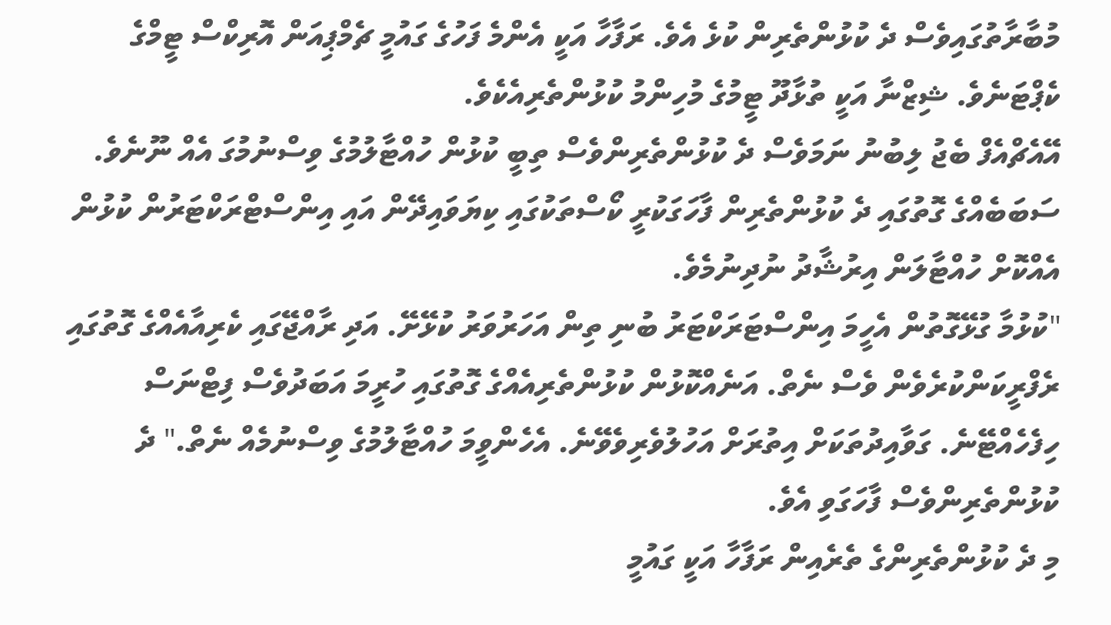މުބާރާތުގައިވެސް ދެ ކުޅުންތެރިން ކުޅެ އެވެ. ރަފާހާ އަކީ އެންމެ ފަހުގެ ގައުމީ ޗެމްޕިއަން އޮރިކްސް ޓީމްގެ ކެޕްޓަނެވެ. ޝިޒްނާ އަކީ ތުޅާދޫ ޓީމުގެ މުހިންމު ކުޅުންތެރިއެކެވެ.
އޭއެޗްއެފް ބެޖު ލިބުނު ނަމަވެސް ދެ ކުޅުންތެރިންވެސް ތިބީ ކުޅުން ހުއްޓާލުމުގެ ވިސްނުމުގަ އެއް ނޫނެވެ. ސަބަބެއްގެ ގޮތުގައި ދެ ކުޅުންތެރިން ފާހަގަކުރީ ކޯސްތަކުގައި ކިޔަވައިދޭން އައި އިންސްޓްރަކްޓަރުން ކުޅުން އެއްކޮށް ހުއްޓާލަން އިރުޝާދު ނުދިނުމެވެ.
"ކުޅުމާ ގުޅޭގޮތުން އެހީމަ އިންސްޓަރަކްޓަރު ބުނި ތިން އަހަރުވަރު ކުޅޭށޭ. އަދި ރާއްޖޭގައި ކެރިއާއެއްގެ ގޮތުގައި ރެފްރީކަންކުރެވެން ވެސް ނެތް. އަނެއްކޮޅުން ކުޅުންތެރިއެއްގެ ގޮތުގައި ހުރީމަ އަބަދުވެސް ފިޓްނަސް ހިފެހެއްޓޭނެ. ގަވާއިދުތަކަށް އިތުރަށް އަހުލުވެރިވެވޭނެ. އެހެންވީމަ ހުއްޓާލުމުގެ ވިސްނުމެއް ނެތް." ދެ ކުޅުންތެރިންވެސް ފާހަގަވި އެވެ.
މި ދެ ކުޅުންތެރިންގެ ތެރެއިން ރަފާހާ އަކީ ގައުމީ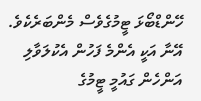ހޭންޑްބޯޅަ ޓީމުގެވެސް މެންބަރެކެވެ. އޭނާ އަކީ އެންމެ ފަހުން އެކުލަވާލި އަންހެން ގައުމީ ޓީމުގެ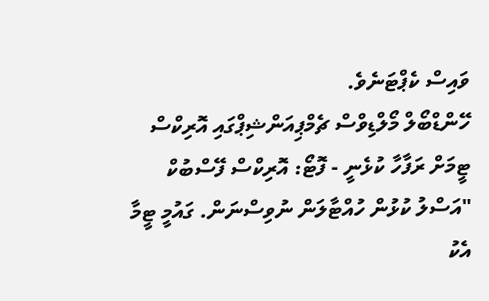ވައިސް ކެޕްޓަނެވެ.
ހޭންޑްބޯލް މޯލްޑިވްސް ޗެމްޕިއަންޝިޕްގައި އޮރިކްސް ޓީމަށް ރަފާހާ ކުޅެނީ - ފޮޓޯ: އޮރިކްސް ފޭސްބުކް
"އަސްލު ކުޅުން ހުއްޓާލަން ނުވިސްނަން. ގައުމީ ޓީމާ އެކު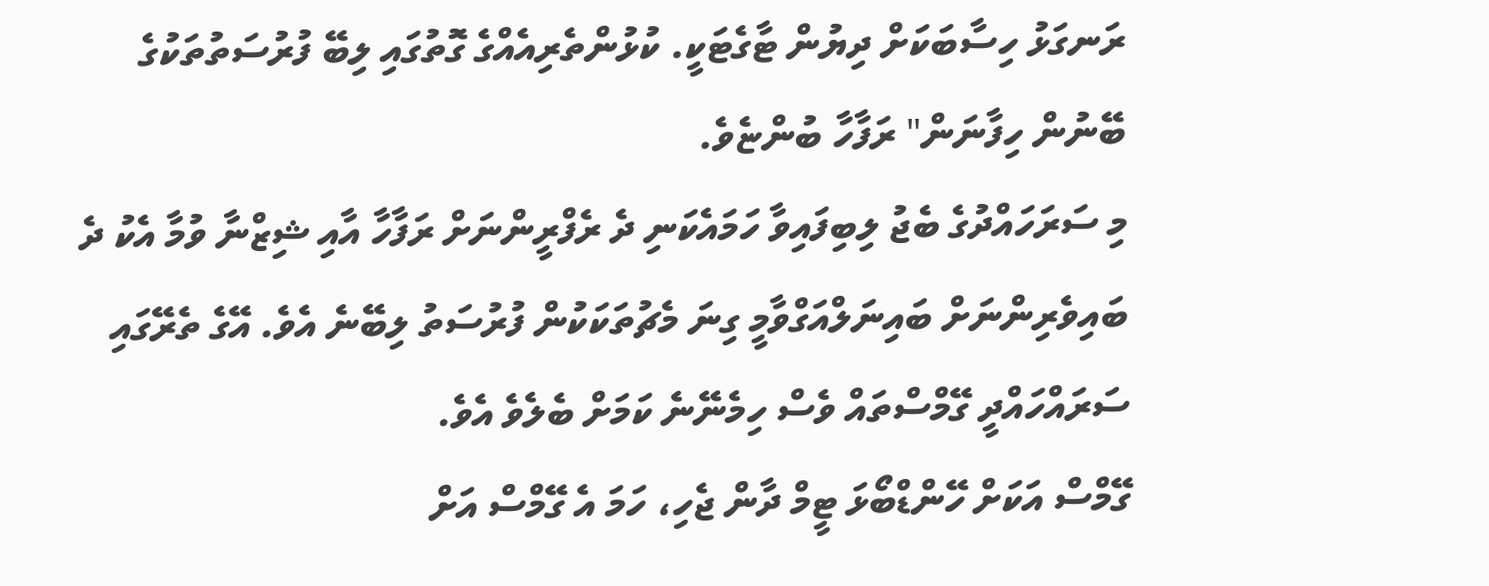ރަނގަޅު ހިސާބަކަށް ދިޔުން ޓާގެޓަކީ. ކުޅުންތެރިއެއްގެ ގޮތުގައި ލިބޭ ފުރުސަތުތަކުގެ ބޭނުން ހިފާނަން" ރަފާހާ ބުންޏެވެ.
މި ސަރަހައްދުގެ ބެޖު ލިބިފައިވާ ހަމައެކަނި ދެ ރެފްރީންނަށް ރަފާހާ އާއި ޝިޒްނާ ވުމާ އެކު ދެ ބައިވެރިންނަށް ބައިނަލްއަގްވާމީ ގިނަ މެޗުތަކަކުން ފުރުސަތު ލިބޭނެ އެވެ. އޭގެ ތެރޭގައި ސަރައްހައްދީ ގޭމްސްތައް ވެސް ހިމެނޭނެ ކަމަށް ބެލެވެ އެވެ.
ގޭމްސް އަކަށް ހޭންޑްބޯޅަ ޓީމް ދާން ޖެހި، ހަމަ އެ ގޭމްސް އަށް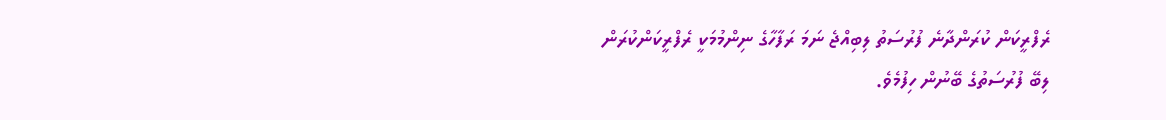ރެފްރީކަން ކުރަންދާނެ ފުރުސަތު ލިބިއްޖެ ނަމަ ރަފާހާގެ ނިންމުމަކީ ރެފްރީކަންކުރަން ލިބޭ ފުރުސަތުގެ ބޭނުން ހިފުމެވެ.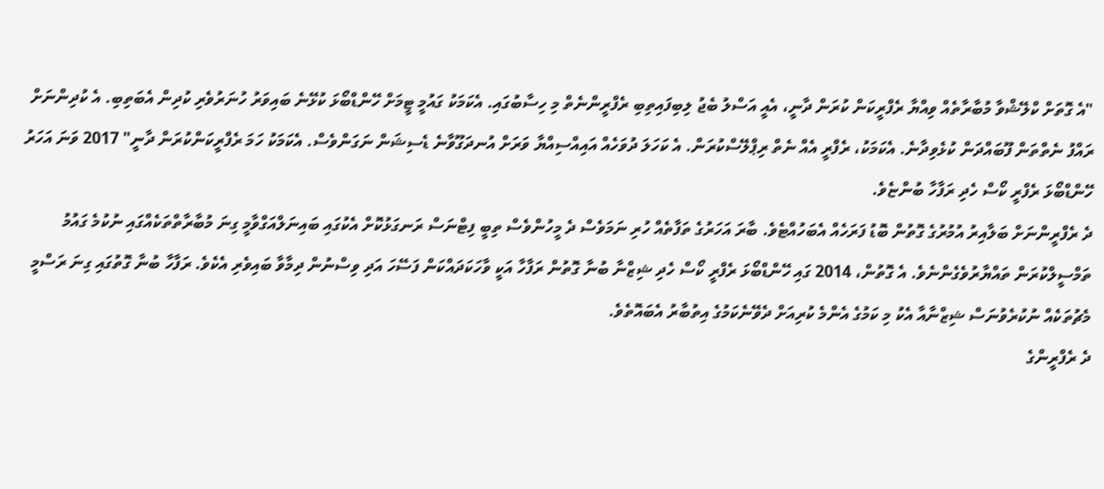"އެ ގޮތަށް ކްލޭޝްވާ މުބާރާތެއް ވިއްޔާ ރެފްރީކަން ކުރަން ދާނީ، އެއީ އަސްލު ބެޖު ލިބިފައިތިބި ރެފްރީންނެތް މި ހިސާބުގައި. އެކަމަކު ގައުމީ ޓީމަށް ހޭންޑްބޯޅަ ކުޅޭނެ ބައިވަރު ހުނަރުވެރި ކުދިން އެބަތިބި. އެ ކުދިންނަށް ރައްފު ނެތްތަން ފޫބައްދަން ކުޅެވިދާނެ. އެކަމަކު، ރެފްރީ އެއް ނެތް ރިޕްލޭސްކުރަން. އެ ކަހަލަ ދުވަހެއް އައިއްސިއްޔާ ވަރަށް އުނދަގޫވާނެ ޑެސިޝަން ނަގަންވެސް. އެކަމަކު ހަމަ ރެފްރީކަންކުރަން ދާނީ" 2017 ވަނަ އަހަރު ހޭންޑްބޯޅަ ރެފްރީ ކޯސް ހެދި ރަފާހާ ބުންޏެވެ.
ދެ ރެފްރީންނަށް ބަލާއިރު އުމުރުގެ ގޮތުން ބޮޑު ފަރަހެއް އެބަހުއްޓެވެ. ބާރަ އަހަރުގެ ތަފާތެއް ހުރި ނަމަވެސް ދެ މީހުންވެސް ތިބީ ފިޓްނަސް ރަނގަޅުކޮށް އެކުގައި ބައިނަލްއަގްވާމީ ގިނަ މުބާރާތްތަކެއްގައި ނުކުމެ ގައުމު ތަމްސީލްކުރަން ތައްޔާރުވެގެންނެވެ. އެ ގޮތުން، 2014 ގައި ހޭންޑްބޯޅަ ރެފްރީ ކޯސް ހެދި ޝިޒްނާ ބުނާ ގޮތުން ރަފާހާ އަކީ ވާހަކަދައްކަން ފަސޭހަ އަދި ވިސްނުން ދިމާވާ ބައިވެރި އެކެވެ. ރަފާހާ ބުނާ ގޮތުގައި ގިނަ ރަސްމީ މެޗުތަކެއް ނުކުރެވުނަސް ޝިޒްނާއާ އެކު މި ކަމުގެ އެންމެ ކުރިއަށް ދެވޭނެކަމުގެ އިތުބާރު އެބައޮތެވެ.
ދެ ރެފްރީންގެ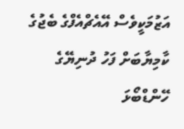އަޒުމަކީވެސް އޭއެޗްއެފްގެ ބެޖުގެ ކާމިޔާބަށް ފަހު ދުނިޔޭގެ ހޭންޑްބޯޅަ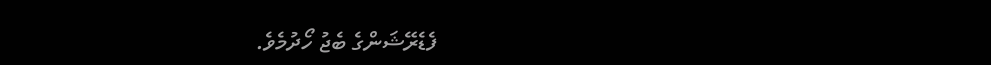ފެޑެރޭޝަންގެ ބެޖު ހޯދުމެވެ.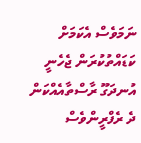ނަމަވެސް އެކަމަށް ކަޑައްތުކުރަން ޖެހެނީ އުނދަގޫ ރާސްތާއެއްކަން ދެ ރެފްރީންވެސް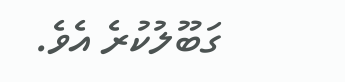ގަބޫލުކުރެ އެވެ.